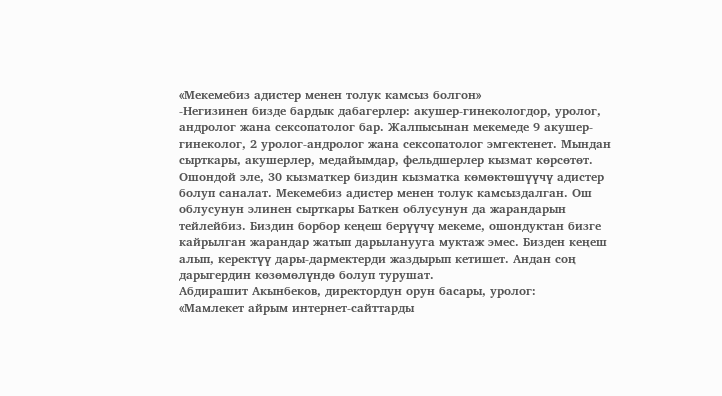«Мекемебиз адистер менен толук камсыз болгон»
-Негизинен бизде бардык дабагерлер: акушер-гинекологдор, уролог, андролог жана сексопатолог бар. Жалпысынан мекемеде 9 акушер-гинеколог, 2 уролог-андролог жана сексопатолог эмгектенет. Мындан сырткары, акушерлер, медайымдар, фельдшерлер кызмат көрсөтөт. Ошондой эле, 30 кызматкер биздин кызматка көмөктөшүүчү адистер болуп саналат. Мекемебиз адистер менен толук камсыздалган. Ош облусунун элинен сырткары Баткен облусунун да жарандарын тейлейбиз. Биздин борбор кеңеш берүүчү мекеме, ошондуктан бизге кайрылган жарандар жатып дарыланууга муктаж эмес. Бизден кеңеш алып, керектүү дары-дармектерди жаздырып кетишет. Андан соң дарыгердин көзөмөлүндө болуп турушат.
Абдирашит Акынбеков, директордун орун басары, уролог:
«Мамлекет айрым интернет-сайттарды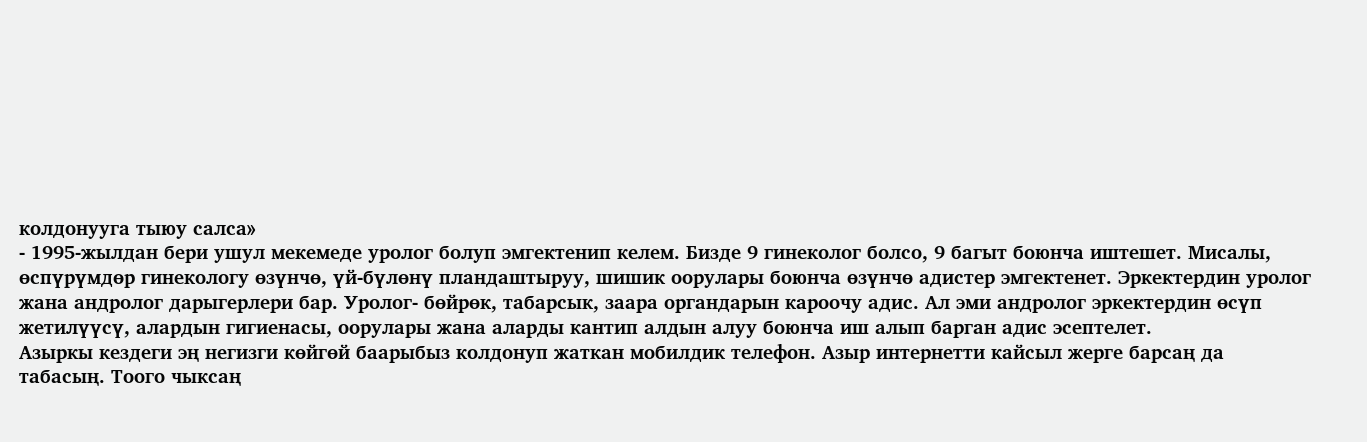колдонууга тыюу салса»
- 1995-жылдан бери ушул мекемеде уролог болуп эмгектенип келем. Бизде 9 гинеколог болсо, 9 багыт боюнча иштешет. Мисалы, өспүрүмдөр гинекологу өзүнчө, үй-бүлөнү пландаштыруу, шишик оорулары боюнча өзүнчө адистер эмгектенет. Эркектердин уролог жана андролог дарыгерлери бар. Уролог- бөйрөк, табарсык, заара органдарын кароочу адис. Ал эми андролог эркектердин өсүп жетилүүсү, алардын гигиенасы, оорулары жана аларды кантип алдын алуу боюнча иш алып барган адис эсептелет.
Азыркы кездеги эң негизги көйгөй баарыбыз колдонуп жаткан мобилдик телефон. Азыр интернетти кайсыл жерге барсаң да табасың. Тоого чыксаң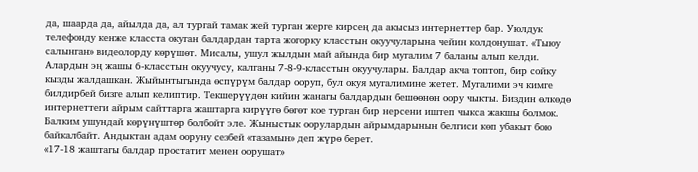да, шаарда да, айылда да, ал тургай тамак жей турган жерге кирсең да акысыз интернеттер бар. Уюлдук телефонду кенже класста окуган балдардан тарта жогорку класстын окуучуларына чейин колдонушат. «Тыюу салынган» видеолорду көрүшөт. Мисалы, ушул жылдын май айында бир мугалим 7 баланы алып келди. Алардын эң жашы 6-класстын окуучусу, калганы 7-8-9-класстын окуучулары. Балдар акча топтоп, бир сойку кызды жалдашкан. Жыйынтыгында өспүрүм балдар ооруп, бул окуя мугалимине жетет. Мугалими эч кимге билдирбей бизге алып келиптир. Текшерүүдөн кийин жанагы балдардын бешөөнөн оору чыкты. Биздин өлкөдө интернеттеги айрым сайттарга жаштарга кирүүгө бөгөт кое турган бир нерсени иштеп чыкса жакшы болмок. Балким ушундай көрүнүштөр болбойт эле. Жыныстык оорулардын айрымдарынын белгиси көп убакыт бою байкалбайт. Андыктан адам ооруну сезбей «тазамын» деп жүрө берет.
«17-18 жаштагы балдар простатит менен оорушат»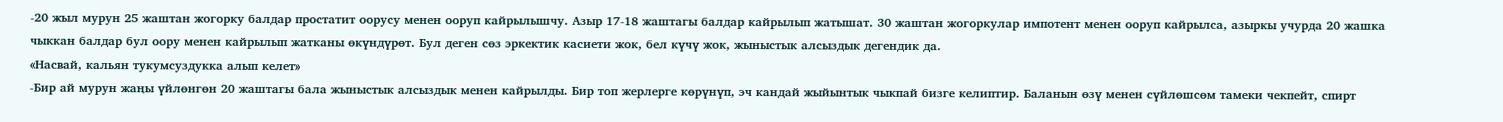-20 жыл мурун 25 жаштан жогорку балдар простатит оорусу менен ооруп кайрылышчу. Азыр 17-18 жаштагы балдар кайрылып жатышат. 30 жаштан жогоркулар импотент менен ооруп кайрылса, азыркы учурда 20 жашка чыккан балдар бул оору менен кайрылып жатканы өкүндүрөт. Бул деген сөз эркектик касиети жок, бел күчү жок, жыныстык алсыздык дегендик да.
«Насвай, кальян тукумсуздукка алып келет»
-Бир ай мурун жаңы үйлөнгөн 20 жаштагы бала жыныстык алсыздык менен кайрылды. Бир топ жерлерге көрүнүп, эч кандай жыйынтык чыкпай бизге келиптир. Баланын өзү менен сүйлөшсөм тамеки чекпейт, спирт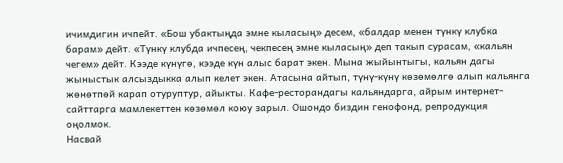ичимдигин ичпейт. «Бош убактыңда эмне кыласың» десем, «балдар менен түнкү клубка барам» дейт. «Түнкү клубда ичпесең, чекпесең эмне кыласың» деп такып сурасам, «кальян чегем» дейт. Кээде күнүгө, кээде күн алыс барат экен. Мына жыйынтыгы, кальян дагы жыныстык алсыздыкка алып келет экен. Атасына айтып, түнү-күнү көзөмөлгө алып кальянга жөнөтпөй карап отуруптур, айыкты. Кафе-ресторандагы кальяндарга, айрым интернет-сайттарга мамлекеттен көзөмөл коюу зарыл. Ошондо биздин генофонд, репродукция оңолмок.
Насвай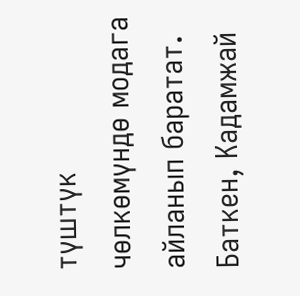түштүк чөлкөмүндө модага айланып баратат. Баткен, Кадамжай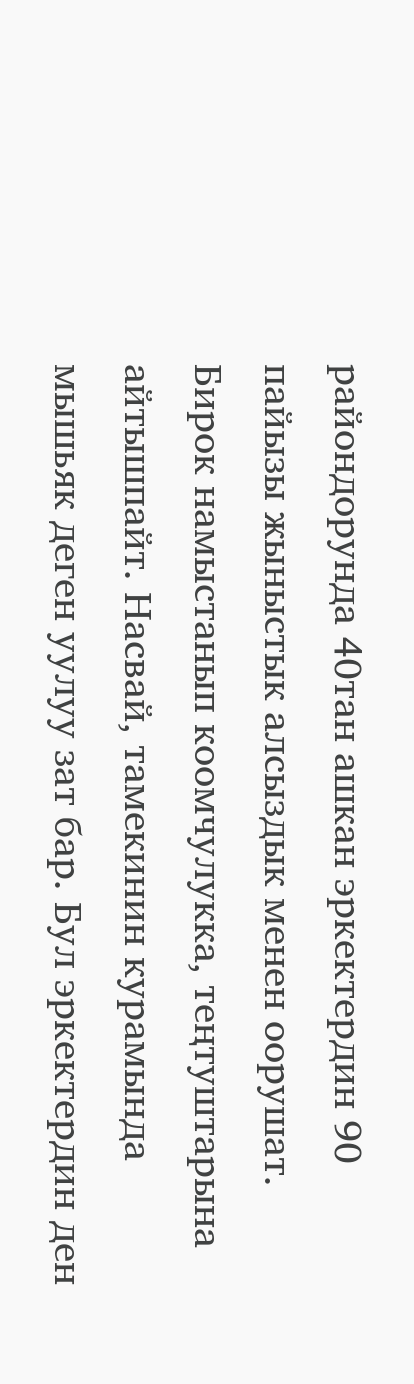райондорунда 40тан ашкан эркектердин 90 пайызы жыныстык алсыздык менен оорушат. Бирок намыстанып коомчулукка, теңтуштарына айтышпайт. Насвай, тамекинин курамында мышьяк деген уулуу зат бар. Бул эркектердин ден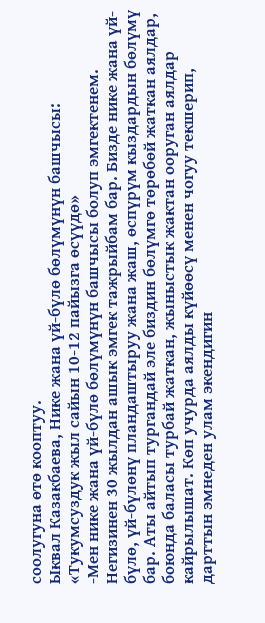соолугуна өтө кооптуу.
Ыквал Казакбаева, Нике жана үй-бүлө бөлүмүнүн башчысы:
«Тукумсуздук жыл сайын 10-12 пайызга өсүүдө»
-Мен нике жана үй-бүлө бөлүмүнүн башчысы болуп эмгектенем. Негизинен 30 жылдан ашык эмгек тажрыйбам бар. Бизде нике жана үй-бүлө, үй-бүлөнү пландаштыруу жана жаш, өспүрүм кыздардын бөлүмү бар. Аты айтып тургандай эле биздин бөлүмгө төрөбөй жаткан аялдар, боюнда баласы турбай жаткан, жыныстык жактан ооруган аялдар кайрылышат. Көп учурда аялды күйөөсү менен чогуу текшерип, дарттын эмнеден улам экендигин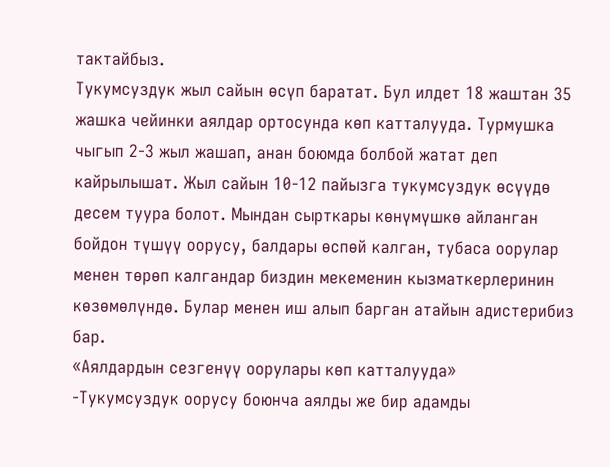тактайбыз.
Тукумсуздук жыл сайын өсүп баратат. Бул илдет 18 жаштан 35 жашка чейинки аялдар ортосунда көп катталууда. Турмушка чыгып 2-3 жыл жашап, анан боюмда болбой жатат деп кайрылышат. Жыл сайын 10-12 пайызга тукумсуздук өсүүдө десем туура болот. Мындан сырткары көнүмүшкө айланган бойдон түшүү оорусу, балдары өспөй калган, тубаса оорулар менен төрөп калгандар биздин мекеменин кызматкерлеринин көзөмөлүндө. Булар менен иш алып барган атайын адистерибиз бар.
«Аялдардын сезгенүү оорулары көп катталууда»
-Тукумсуздук оорусу боюнча аялды же бир адамды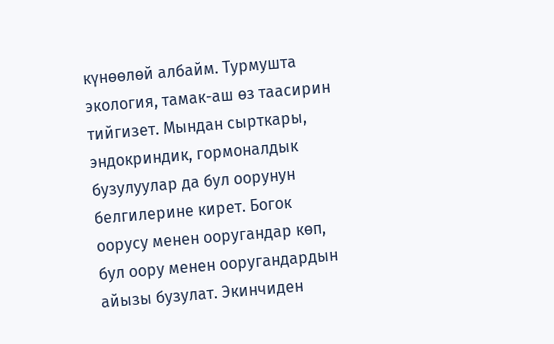күнөөлөй албайм. Турмушта экология, тамак-аш өз таасирин тийгизет. Мындан сырткары, эндокриндик, гормоналдык бузулуулар да бул оорунун белгилерине кирет. Богок оорусу менен ооругандар көп, бул оору менен ооругандардын айызы бузулат. Экинчиден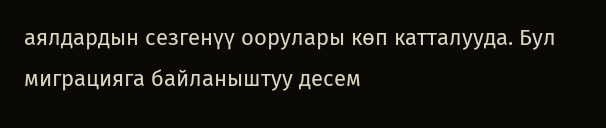аялдардын сезгенүү оорулары көп катталууда. Бул миграцияга байланыштуу десем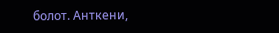болот. Анткени,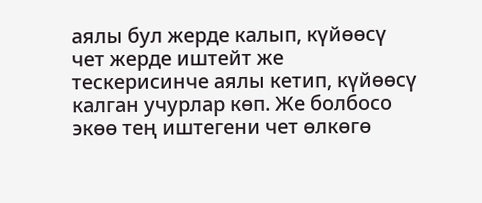аялы бул жерде калып, күйөөсү чет жерде иштейт же тескерисинче аялы кетип, күйөөсү калган учурлар көп. Же болбосо экөө тең иштегени чет өлкөгө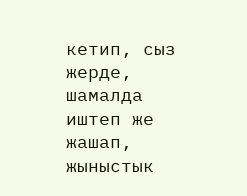кетип, сыз жерде, шамалда иштеп же жашап, жыныстык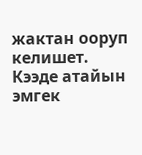жактан ооруп келишет. Кээде атайын эмгек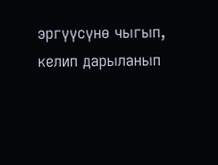эргүүсүнө чыгып, келип дарыланып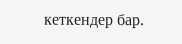кеткендер бар.